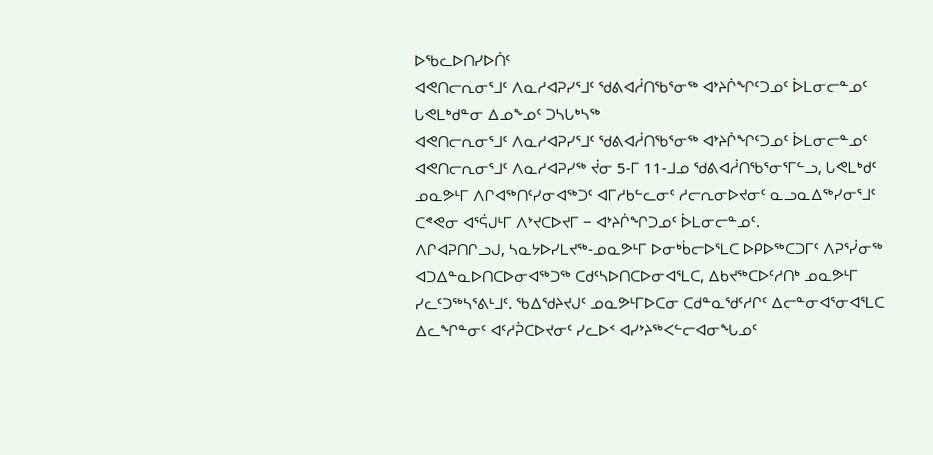ᐅᖃᓚᐅᑎᓯᐅᑏᑦ
ᐊᕙᑎᓕᕆᓂᕐᒧᑦ ᐱᓇᓱᐊᕈᓯᕐᒧᑦ ᖁᕕᐊᓲᑎᖃᕐᓂᖅ ᐊᔾᔨᒌᖏᑦᑐᓄᑦ ᐆᒪᓂᓕᓐᓄᑦ
ᒐᕙᒪᒃᑯᓐᓂ ᐃᓄᖕᓄᑦ ᑐᓴᒐᒃᓴᖅ
ᐊᕙᑎᓕᕆᓂᕐᒧᑦ ᐱᓇᓱᐊᕈᓯᕐᒧᑦ ᖁᕕᐊᓲᑎᖃᕐᓂᖅ ᐊᔾᔨᒌᖏᑦᑐᓄᑦ ᐆᒪᓂᓕᓐᓄᑦ
ᐊᕙᑎᓕᕆᓂᕐᒧᑦ ᐱᓇᓱᐊᕈᓯᖅ ᔫᓂ 5-ᒥ 11-ᒧᓄ ᖁᕕᐊᓲᑎᖃᕐᓂᕐᒥᓪᓗ, ᒐᕙᒪᒃᑯᑦ ᓄᓇᕗᒻᒥ ᐱᒋᐊᖅᑎᑦᓯᓂᐊᖅᑐᑦ ᐊᒥᓱᑲᓪᓚᓂᑦ ᓱᓕᕆᓂᐅᔪᓂᑦ ᓇᓗᓇᐃᖅᓯᓂᕐᒧᑦ ᑕᕝᕙᓂ ᐊᕐᕌᒍᒻᒥ ᐱᔾᔪᑕᐅᔪᒥ − ᐊᔾᔨᒌᖏᑐᓄᑦ ᐆᒪᓂᓕᓐᓄᑦ.
ᐱᒋᐊᕈᑎᒋᓗᒍ, ᓴᓇᔭᐅᓯᒪᔪᖅ-ᓄᓇᕗᒻᒥ ᐅᓂᒃᑳᓕᐅᕐᒪᑕ ᐅᑭᐅᖅᑕᑐᒥᑦ ᐱᕈᕐᓰᓂᖅ ᐊᑐᐃᓐᓇᐅᑎᑕᐅᓂᐊᖅᑐᖅ ᑕᑯᑦᓴᐅᑎᑕᐅᓂᐊᕐᒪᑕ, ᐃᑲᔪᖅᑕᐅᑦᓱᑎᒃ ᓄᓇᕗᒻᒥ ᓯᓚᑦᑐᖅᓴᕐᕕᒻᒧᑦ. ᖃᐃᖁᔨᔪᒍᑦ ᓄᓇᕗᒻᒥᐅᑕᓂ ᑕᑯᓐᓇᖁᑦᓱᒋᑦ ᐃᓕᓐᓂᐊᕐᓂᐊᕐᒪᑕ ᐃᓚᖏᓐᓂᑦ ᐊᑦᓱᕉᑕᐅᔪᓂᑦ ᓯᓚᐅᑉ ᐊᓯᔾᔨᖅᐸᓪᓕᐊᓂᖓᓄᑦ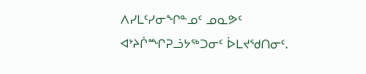ᐱᓯᒪᑦᓯᓂᖏᓐᓄᑦ ᓄᓇᕗᑦ ᐊᔾᔨᒌᙱᕈᓘᔭᖅᑐᓂᑦ ᐆᒪᔪᖁᑎᓂᑦ.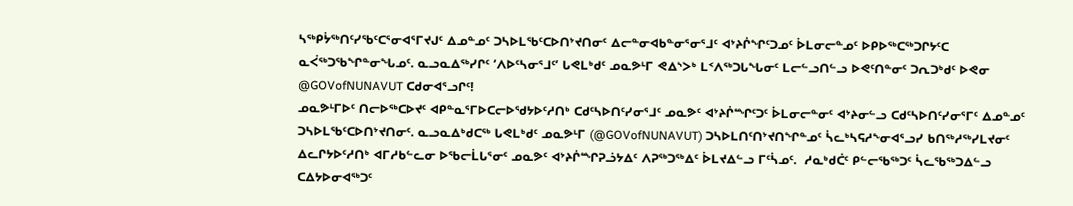ᓴᖅᑭᔮᖅᑎᑦᓯᖃᑦᑕᕐᓂᐊᕐᒥᔪᒍᑦ ᐃᓄᓐᓄᑦ ᑐᓴᐅᒪᖃᑦᑕᐅᑎᔾᔪᑎᓂᑦ ᐃᓕᓐᓂᐊᑲᓐᓂᕐᓂᕐᒧᑦ ᐊᔾᔨᒌᖏᑦᑐᓄᑦ ᐆᒪᓂᓕᓐᓄᑦ ᐅᑭᐅᖅᑕᖅᑐᒋᔭᑦᑕ ᓇᐹᖅᑐᖃᖏᓐᓂᖓᓄᑦ. ᓇᓗᓇᐃᖅᓯᒋᑦ ‘ᐱᐅᑦᓴᓂᕐᒧᑦ’ ᒐᕙᒪᒃᑯᑦ ᓄᓇᕗᒻᒥ ᕙᐃᔅᐳᒃ ᒪᑉᐱᖅᑐᒐᖓᓂᑦ ᒪᓕᓪᓗᑎᓪᓗ ᐅᕙᑦᑎᓐᓂᑦ ᑐᕆᑐᒃᑯᑦ ᐅᕙᓂ @GOVofNUNAVUT ᑕᑯᓂᐊᕐᓗᒋᑦ!
ᓄᓇᕗᒻᒥᐅᑦ ᑎᓕᐅᖅᑕᐅᔪᑦ ᐊᑭᓐᓇᕐᒥᐅᑕᓕᐅᖁᔭᐅᑦᓱᑎᒃ ᑕᑯᑦᓴᐅᑎᑦᓯᓂᕐᒧᑦ ᓄᓇᕗᑦ ᐊᔾᔨᒌᙱᑦᑐᑦ ᐆᒪᓂᓕᓐᓂᑦ ᐊᔾᔨᓂᓪᓗ ᑕᑯᑦᓴᐅᑎᑦᓯᓂᕐᒥᑦ ᐃᓄᓐᓄᑦ ᑐᓴᐅᒪᖃᑦᑕᐅᑎᔾᔪᑎᓂᑦ. ᓇᓗᓇᐃᒃᑯᑕᖅ ᒐᕙᒪᒃᑯᑦ ᓄᓇᕗᒻᒥ (@GOVofNUNAVUT) ᑐᓴᐅᒪᑎᑦᑎᔾᔪᑎᖏᓐᓄᑦ ᓵᓚᒃᓴᕋᓱᖕᓂᐊᕐᓗᓯ ᑲᑎᖅᓱᖅᓯᒪᔪᓂᑦ ᐃᓚᒋᔭᐅᑦᓱᑎᒃ ᐊᒥᓱᑲᓪᓚᓂ ᐅᖃᓕᒫᒐᕐᓂᑦ ᓄᓇᕗᑦ ᐊᔾᔨᒌᙱᕈᓘᔭᐃᑦ ᐱᕈᖅᑐᖅᐃᑦ ᐆᒪᔪᐃᓪᓗ ᒥᑦᓵᓄᑦ.  ᓱᓇᒃᑯᑖᑦ ᑭᓪᓕᖃᖅᑐᑦ ᓵᓚᖃᖅᑐᐃᓪᓗ ᑕᐃᔭᐅᓂᐊᖅᑐᑦ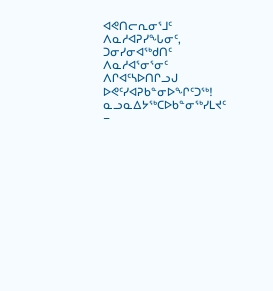ᐊᕙᑎᓕᕆᓂᕐᒧᑦ ᐱᓇᓱᐊᕈᓯᖓᓂᑦ, ᑐᓂᓯᓂᐊᖅᑯᑎᑦ ᐱᓇᓱᐊᕐᓂᕐᓂᑦ ᐱᒋᐊᑦᓴᐅᑎᒋᓗᒍ ᐅᕙᑦᓯᐊᕈᑲᓐᓂᐅᖏᑦᑐᖅ!
ᓇᓗᓇᐃᔭᖅᑕᐅᑲᓐᓂᖅᓯᒪᔪᑦ −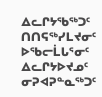ᐃᓚᒋᔭᖃᖅᑐᑦ ᑎᑎᕋᖅᓯᒪᔪᓂᑦ ᐅᖃᓕᒫᒐᕐᓂᑦ ᐃᓚᒋᔭᐅᔪᓄᑦ ᓂᕈᐊᕈᓐᓇᖅᑐᑦ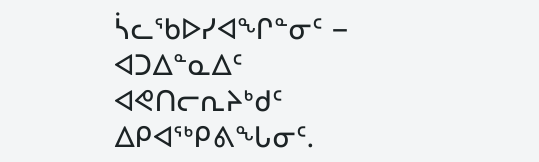ᓵᓚᖃᐅᓯᐊᖏᓐᓂᑦ − ᐊᑐᐃᓐᓇᐃᑦ ᐊᕙᑎᓕᕆᔨᒃᑯᑦ ᐃᑭᐊᖅᑭᕕᖓᓂᑦ.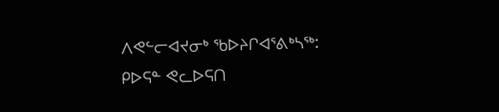ᐱᕙᓪᓕᐊᔪᓂᒃ ᖃᐅᔨᒋᐊᕐᕕᒃᓴᖅ:
ᑭᐅᕋᓐ ᕙᓚᐅᕋᑎ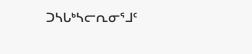ᑐᓴᒐᒃᓴᓕᕆᓂᕐᒧᑦ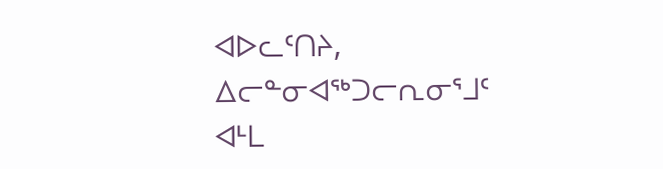ᐊᐅᓚᑦᑎᔨ, ᐃᓕᓐᓂᐊᖅᑐᓕᕆᓂᕐᒧᑦ ᐊᒻᒪ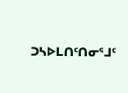ᑐᓴᐅᒪᑎᑦᑎᓂᕐᒧᑦ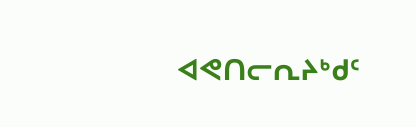ᐊᕙᑎᓕᕆᔨᒃᑯᑦ